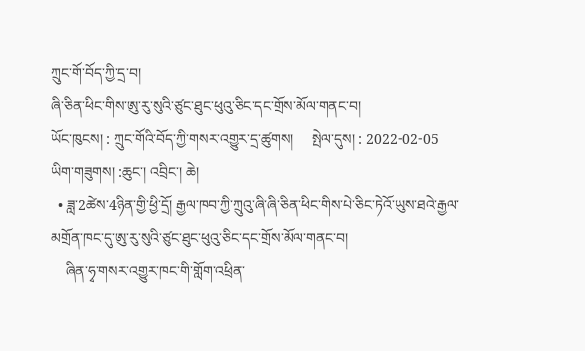ཀྲུང་གོ་བོད་ཀྱི་དྲ་བ།
ཞི་ཅིན་ཕིང་གིས་ཨུ་རུ་སུའི་ཙུང་ཐུང་ཕུའུ་ཅིང་དང་གྲོས་མོལ་གནང་བ།
ཡོང་ཁུངས། : ཀྲུང་གོའི་བོད་ཀྱི་གསར་འགྱུར་དྲ་ཚུགས།     སྤེལ་དུས། : 2022-02-05
ཡིག་གཟུགས། :ཆུང་། འབྲིང་། ཆེ།
  • ཟླ་2ཚེས་4ཉིན་གྱི་ཕྱི་དྲོ། རྒྱལ་ཁབ་ཀྱི་ཀྲུའུ་ཞི་ཞི་ཅིན་ཕིང་གིས་པེ་ཅིང་ཏེའོ་ཡུས་ཐའེ་རྒྱལ་མགྲོན་ཁང་དུ་ཨུ་རུ་སུའི་ཙུང་ཐུང་ཕུའུ་ཅིང་དང་གྲོས་མོལ་གནང་བ།
    ཞིན་ཧྭ་གསར་འགྱུར་ཁང་གི་གློག་འཕྲིན་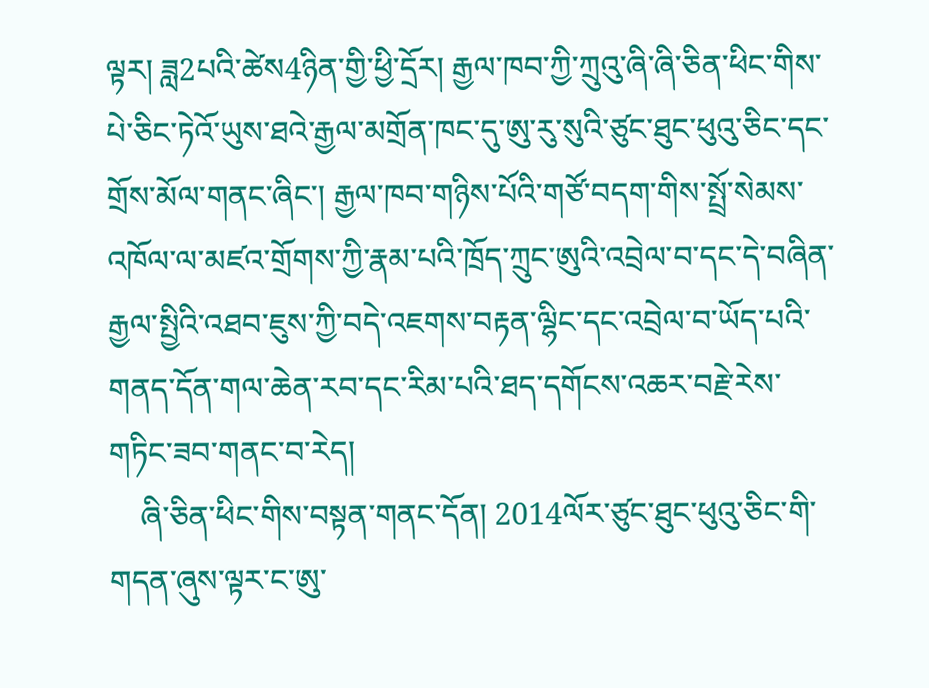ལྟར། ཟླ2པའི་ཚེས4ཉིན་གྱི་ཕྱི་དྲོར། རྒྱལ་ཁབ་ཀྱི་ཀྲུའུ་ཞི་ཞི་ཅིན་ཕིང་གིས་པེ་ཅིང་ཏེའོ་ཡུས་ཐའེ་རྒྱལ་མགྲོན་ཁང་དུ་ཨུ་རུ་སུའི་ཙུང་ཐུང་ཕུའུ་ཅིང་དང་གྲོས་མོལ་གནང་ཞིང་། རྒྱལ་ཁབ་གཉིས་པོའི་གཙོ་བདག་གིས་སྤྲོ་སེམས་འཁོལ་ལ་མཛའ་གྲོགས་ཀྱི་རྣམ་པའི་ཁྲོད་ཀྲུང་ཨུའི་འབྲེལ་བ་དང་དེ་བཞིན་རྒྱལ་སྤྱིའི་འཐབ་ཇུས་ཀྱི་བདེ་འཇགས་བརྟན་ལྷིང་དང་འབྲེལ་བ་ཡོད་པའི་གནད་དོན་གལ་ཆེན་རབ་དང་རིམ་པའི་ཐད་དགོངས་འཆར་བརྗེ་རེས་གཏིང་ཟབ་གནང་བ་རེད།
    ཞི་ཅིན་ཕིང་གིས་བསྟན་གནང་དོན། 2014ལོར་ཙུང་ཐུང་ཕུའུ་ཅིང་གི་གདན་ཞུས་ལྟར་ང་ཨུ་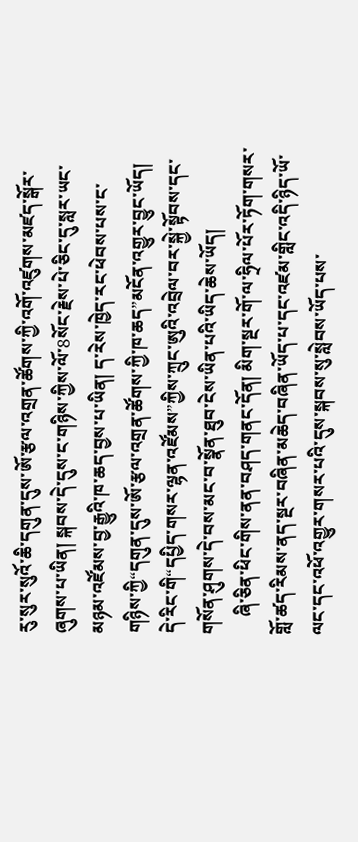རུ་སུར་སུའོ་ཆི་དགུན་དུས་ཨོ་རྩལ་འགྲན་ཚོགས་ཀྱི་འགོ་འཛུགས་མཛད་སྒོར་ཞུགས་པ་ཡིན། སྐབས་དེ་དུས་ང་གཉིས་ཀྱིས་ལོ་8སོང་རྗེས་པེ་ཅིང་དུ་སླར་ཡང་མཉམ་འཛོམས་བྱ་རྒྱུའི་ཁ་ཆད་བྱས་པ་ཡིན། ད་རེས་ཁྱེད་རང་ཕེབས་པས་ང་གཉིས་ཀྱི“དགུན་དུས་ཨོ་རྩལ་འགྲན་ཚོགས་ཀྱི་ཁ་ཆད”མངོན་འགྱུར་བྱུང་ཡོད། དེ་རིང་གི“དཔྱིད་གསར་ལྷན་འཛོམས”ཀྱིས་ཀྲུང་ཨུའི་འབྲེལ་བར་སྐྱེ་སྟོབས་དང་གསོན་ཤུགས་དེ་བས་མང་བ་སྣོན་ཐུབ་ངེས་ཡིན་པའི་ཡིད་ཆེས་ཡོད།
    ཞི་ཅིན་ཕིང་གིས་ནན་བཤད་གནང་དོན། མིག་སྔར་གོ་ལ་ཧྲིལ་པོར་ཏོག་གསར་གློ་ཚད་རིམས་ནད་སྔར་བཞིན་མཆེད་བཞིན་ཡོད་པ་དང་འཛམ་གླིང་འདི་ཉིད་ཡོ་ལང་དང་འཕོ་འགྱུར་གསར་པའི་དུས་སྐབས་སུ་སླེབས་ཡོད་པས་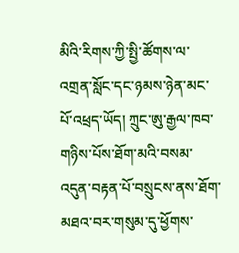མིའི་རིགས་ཀྱི་སྤྱི་ཚོགས་ལ་འགྲན་སློང་དང་ཉམས་ཉེན་མང་པོ་འཕྲད་ཡོད། ཀྲུང་ཨུ་རྒྱལ་ཁབ་གཉིས་པོས་ཐོག་མའི་བསམ་འདུན་བརྟན་པོ་བསྲུངས་ནས་ཐོག་མཐའ་བར་གསུམ་དུ་ཕྱོགས་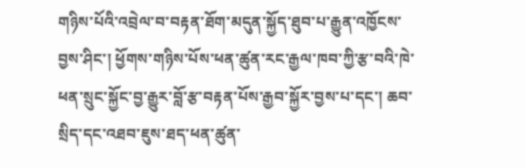གཉིས་པོའི་འབྲེལ་བ་བརྟན་ཐོག་མདུན་སྐྱོད་ཐུབ་པ་རྒྱུན་འཁྱོངས་བྱས་ཤིང་། ཕྱོགས་གཉིས་པོས་ཕན་ཚུན་རང་རྒྱལ་ཁབ་ཀྱི་རྩ་བའི་ཁེ་ཕན་སྲུང་སྐྱོང་བྱ་རྒྱུར་བློ་རྩ་བརྟན་པོས་རྒྱབ་སྐྱོར་བྱས་པ་དང་། ཆབ་སྲིད་དང་འཐབ་ཇུས་ཐད་ཕན་ཚུན་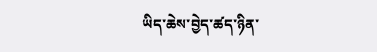ཡིད་ཆེས་བྱེད་ཚད་ཉིན་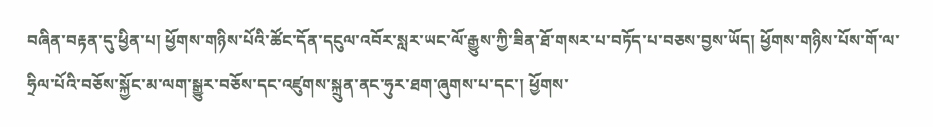བཞིན་བརྟན་དུ་ཕྱིན་པ། ཕྱོགས་གཉིས་པོའི་ཚོང་དོན་དངུལ་འབོར་སླར་ཡང་ལོ་རྒྱུས་ཀྱི་ཟིན་ཐོ་གསར་པ་བཏོད་པ་བཅས་བྱས་ཡོད། ཕྱོགས་གཉིས་པོས་གོ་ལ་ཧྲིལ་པོའི་བཅོས་སྐྱོང་མ་ལག་སྒྱུར་བཅོས་དང་འཛུགས་སྐྲུན་ནང་ཧུར་ཐག་ཞུགས་པ་དང་། ཕྱོགས་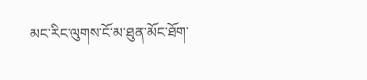མང་རིང་ལུགས་ངོ་མ་ཐུན་མོང་ཐོག་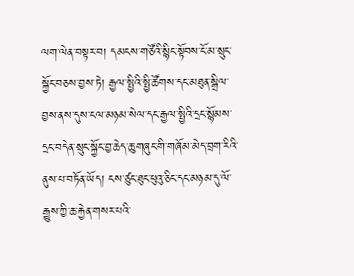ལག་ལེན་བསྟར་བ། དམངས་གཙོའི་སྙིང་སྟོབས་ངོ་མ་སྲུང་སྐྱོང་བཅས་བྱས་ཏེ། རྒྱལ་སྤྱིའི་སྤྱི་ཚོགས་དང་མཐུན་སྒྲིལ་བྱས་ནས་དུས་ངལ་མཉམ་སེལ་དང་རྒྱལ་སྤྱིའི་དྲང་སྙོམས་དྲང་བདེན་སྲུང་སྐྱོང་བྱ་ཆེད་ཆུ་གཞུང་གི་གཞོམ་མེད་བྲག་རིའི་ནུས་པ་བཏོན་ཡོད། ངས་ཙུང་ཐུང་ཕུའུ་ཅིང་དང་མཉམ་དུ་ལོ་རྒྱུས་ཀྱི་ཆ་རྐྱེན་གསར་པའི་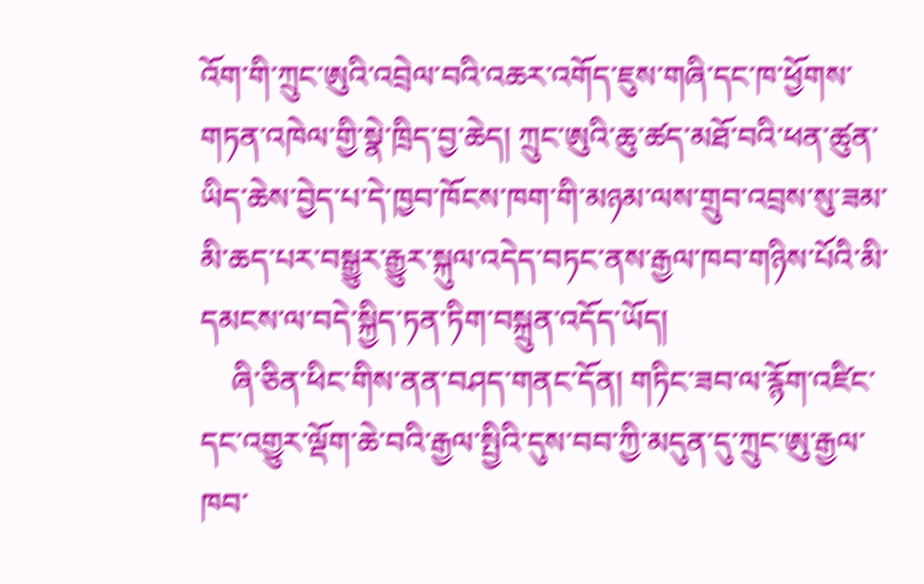འོག་གི་ཀྲུང་ཨུའི་འབྲེལ་བའི་འཆར་འགོད་ཇུས་གཞི་དང་ཁ་ཕྱོགས་གཏན་འཁེལ་གྱི་སྣེ་ཁྲིད་བྱ་ཆེད། ཀྲུང་ཨུའི་ཆུ་ཚད་མཐོ་བའི་ཕན་ཚུན་ཡིད་ཆེས་བྱེད་པ་དེ་ཁྱབ་ཁོངས་ཁག་གི་མཉམ་ལས་གྲུབ་འབྲས་སུ་ཟམ་མི་ཆད་པར་བསྒྱུར་རྒྱུར་སྐུལ་འདེད་བཏང་ནས་རྒྱལ་ཁབ་གཉིས་པོའི་མི་དམངས་ལ་བདེ་སྐྱིད་ཏན་ཏིག་བསྐྲུན་འདོད་ཡོད།
    ཞི་ཅིན་ཕིང་གིས་ནན་བཤད་གནང་དོན། གཏིང་ཟབ་ལ་རྙོག་འཛིང་དང་འགྱུར་ལྡོག་ཆེ་བའི་རྒྱལ་སྤྱིའི་དུས་བབ་ཀྱི་མདུན་དུ་ཀྲུང་ཨུ་རྒྱལ་ཁབ་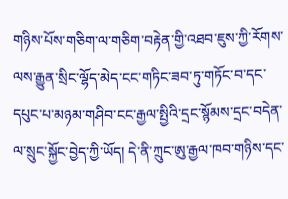གཉིས་པོས་གཅིག་ལ་གཅིག་བརྟེན་གྱི་འཐབ་ཇུས་ཀྱི་རོགས་ལས་རྒྱུན་སྲིང་ལྷོད་མེད་ངང་གཏིང་ཟབ་ཏུ་གཏོང་བ་དང་དཔུང་པ་མཉམ་གཤིབ་ངང་རྒྱལ་སྤྱིའི་དྲང་སྙོམས་དྲང་བདེན་ལ་སྲུང་སྐྱོང་བྱེད་ཀྱི་ཡོད། དེ་ནི་ཀྲུང་ཨུ་རྒྱལ་ཁབ་གཉིས་དང་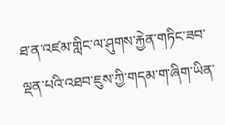ཐ་ན་འཛམ་གླིང་ལ་ཤུགས་རྐྱེན་གཏིང་ཟབ་ལྡན་པའི་འཐབ་ཇུས་ཀྱི་གདམ་ག་ཞིག་ཡིན་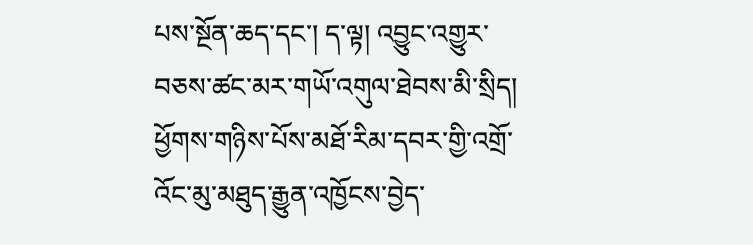པས་སྔོན་ཆད་དང་། ད་ལྟ། འབྱུང་འགྱུར་བཅས་ཚང་མར་གཡོ་འགུལ་ཐེབས་མི་སྲིད། ཕྱོགས་གཉིས་པོས་མཐོ་རིམ་དབར་གྱི་འགྲོ་འོང་མུ་མཐུད་རྒྱུན་འཁྱོངས་བྱེད་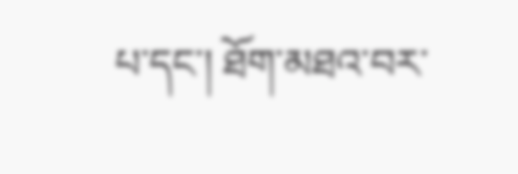པ་དང་། ཐོག་མཐའ་བར་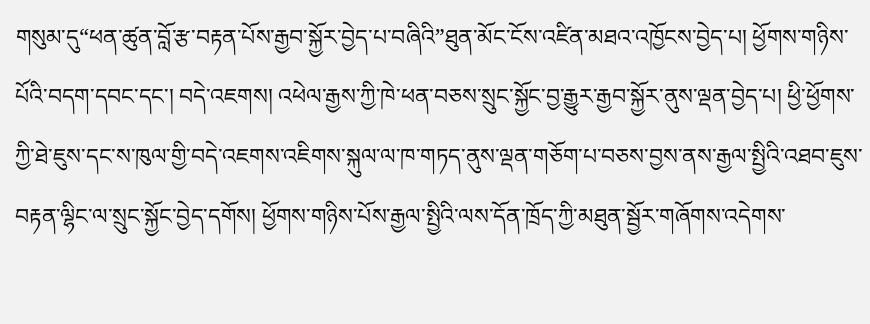གསུམ་དུ“ཕན་ཚུན་བློ་རྩ་བརྟན་པོས་རྒྱབ་སྐྱོར་བྱེད་པ་བཞིའི”ཐུན་མོང་ངོས་འཛིན་མཐའ་འཁྱོངས་བྱེད་པ། ཕྱོགས་གཉིས་པོའི་བདག་དབང་དང་། བདེ་འཇགས། འཕེལ་རྒྱས་ཀྱི་ཁེ་ཕན་བཅས་སྲུང་སྐྱོང་བྱ་རྒྱུར་རྒྱབ་སྐྱོར་ནུས་ལྡན་བྱེད་པ། ཕྱི་ཕྱོགས་ཀྱི་ཐེ་ཇུས་དང་ས་ཁུལ་གྱི་བདེ་འཇགས་འཇིགས་སྐུལ་ལ་ཁ་གཏད་ནུས་ལྡན་གཅོག་པ་བཅས་བྱས་ནས་རྒྱལ་སྤྱིའི་འཐབ་ཇུས་བརྟན་ལྷིང་ལ་སྲུང་སྐྱོང་བྱེད་དགོས། ཕྱོགས་གཉིས་པོས་རྒྱལ་སྤྱིའི་ལས་དོན་ཁྲོད་ཀྱི་མཐུན་སྦྱོར་གཞོགས་འདེགས་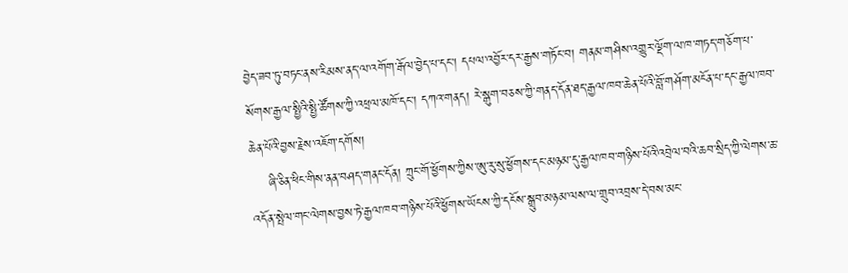བྱེད་ཟབ་ཏུ་བཏང་ནས་རིམས་ནད་ལ་འགོག་རྒོལ་བྱེད་པ་དང་། དཔལ་འབྱོར་དར་རྒྱས་གཏོང་བ། གནམ་གཤིས་འགྱུར་ལྡོག་ལ་ཁ་གཏད་གཅོག་པ་སོགས་རྒྱལ་སྤྱིའི་སྤྱི་ཚོགས་ཀྱི་འཕྲལ་མཁོ་དང་། དཀའ་གནད། རེ་སྒུག་བཅས་ཀྱི་གནད་དོན་ཐད་རྒྱལ་ཁབ་ཆེན་པོའི་བློ་གཤོག་མངོན་པ་དང་རྒྱལ་ཁབ་ཆེན་པོའི་བྱས་རྗེས་འཇོག་དགོས།
    ཞི་ཅིན་ཕིང་གིས་ནན་བཤད་གནང་དོན། ཀྲུང་གོ་ཕྱོགས་ཀྱིས་ཨུ་རུ་སུ་ཕྱོགས་དང་མཉམ་དུ་རྒྱལ་ཁབ་གཉིས་པོའི་འབྲེལ་བའི་ཆབ་སྲིད་ཀྱི་ལེགས་ཆ་འདོན་སྤེལ་གང་ལེགས་བྱས་ཏེ་རྒྱལ་ཁབ་གཉིས་པོའི་ཕྱོགས་ཡོངས་ཀྱི་དངོས་སྒྲུབ་མཉམ་ལས་ལ་གྲུབ་འབྲས་དེ་བས་མང་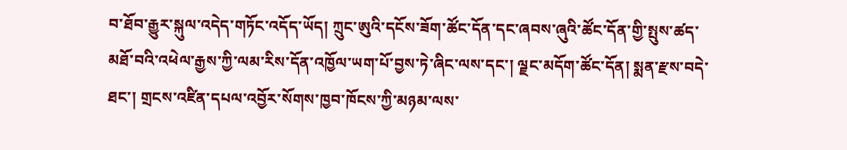བ་ཐོབ་རྒྱུར་སྐུལ་འདེད་གཏོང་འདོད་ཡོད། ཀྲུང་ཨུའི་དངོས་ཟོག་ཚོང་དོན་དང་ཞབས་ཞུའི་ཚོང་དོན་གྱི་སྤུས་ཚད་མཐོ་བའི་འཕེལ་རྒྱས་ཀྱི་ལམ་རིས་དོན་འཁྱོལ་ཡག་པོ་བྱས་ཏེ་ཞིང་ལས་དང་། ལྗང་མདོག་ཚོང་དོན། སྨན་རྫས་བདེ་ཐང་། གྲངས་འཛིན་དཔལ་འབྱོར་སོགས་ཁྱབ་ཁོངས་ཀྱི་མཉམ་ལས་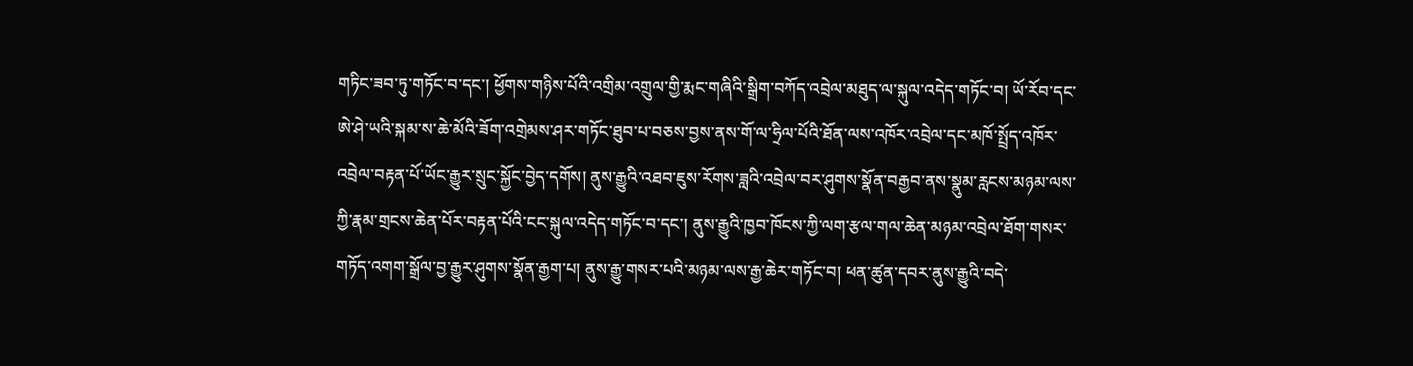གཏིང་ཟབ་ཏུ་གཏོང་བ་དང་། ཕྱོགས་གཉིས་པོའི་འགྲིམ་འགྲུལ་གྱི་རྨང་གཞིའི་སྒྲིག་བཀོད་འབྲེལ་མཐུད་ལ་སྐུལ་འདེད་གཏོང་བ། ཡོ་རོབ་དང་ཨེ་ཤེ་ཡའི་སྐམ་ས་ཆེ་མོའི་ཟོག་འགྲེམས་ཤར་གཏོང་ཐུབ་པ་བཅས་བྱས་ནས་གོ་ལ་ཧྲིལ་པོའི་ཐོན་ལས་འཁོར་འབྲེལ་དང་མཁོ་སྤྲོད་འཁོར་འབྲེལ་བརྟན་པོ་ཡོང་རྒྱུར་སྲུང་སྐྱོང་བྱེད་དགོས། ནུས་རྒྱུའི་འཐབ་ཇུས་རོགས་ཟླའི་འབྲེལ་བར་ཤུགས་སྣོན་བརྒྱབ་ནས་སྣུམ་རླངས་མཉམ་ལས་ཀྱི་རྣམ་གྲངས་ཆེན་པོར་བརྟན་པོའི་ངང་སྐུལ་འདེད་གཏོང་བ་དང་། ནུས་རྒྱུའི་ཁྱབ་ཁོངས་ཀྱི་ལག་རྩལ་གལ་ཆེན་མཉམ་འབྲེལ་ཐོག་གསར་གཏོད་འགག་སྒྲོལ་བྱ་རྒྱུར་ཤུགས་སྣོན་རྒྱག་པ། ནུས་རྒྱུ་གསར་པའི་མཉམ་ལས་རྒྱ་ཆེར་གཏོང་བ། ཕན་ཚུན་དབར་ནུས་རྒྱུའི་བདེ་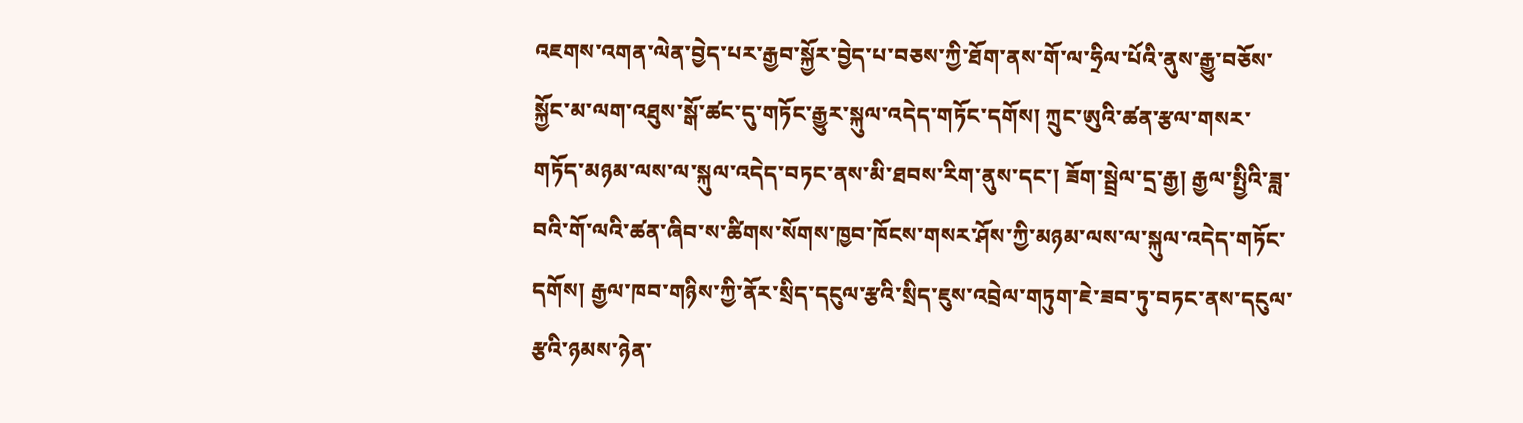འཇགས་འགན་ལེན་བྱེད་པར་རྒྱབ་སྐྱོར་བྱེད་པ་བཅས་ཀྱི་ཐོག་ནས་གོ་ལ་ཧྲིལ་པོའི་ནུས་རྒྱུ་བཅོས་སྐྱོང་མ་ལག་འཐུས་སྒོ་ཚང་དུ་གཏོང་རྒྱུར་སྐུལ་འདེད་གཏོང་དགོས། ཀྲུང་ཨུའི་ཚན་རྩལ་གསར་གཏོད་མཉམ་ལས་ལ་སྐུལ་འདེད་བཏང་ནས་མི་ཐབས་རིག་ནུས་དང་། ཟོག་སྦྲེལ་དྲ་རྒྱ། རྒྱལ་སྤྱིའི་ཟླ་བའི་གོ་ལའི་ཚན་ཞིབ་ས་ཚིགས་སོགས་ཁྱབ་ཁོངས་གསར་ཤོས་ཀྱི་མཉམ་ལས་ལ་སྐུལ་འདེད་གཏོང་དགོས། རྒྱལ་ཁབ་གཉིས་ཀྱི་ནོར་སྲིད་དངུལ་རྩའི་སྲིད་ཇུས་འབྲེལ་གཏུག་ཇེ་ཟབ་ཏུ་བཏང་ནས་དངུལ་རྩའི་ཉམས་ཉེན་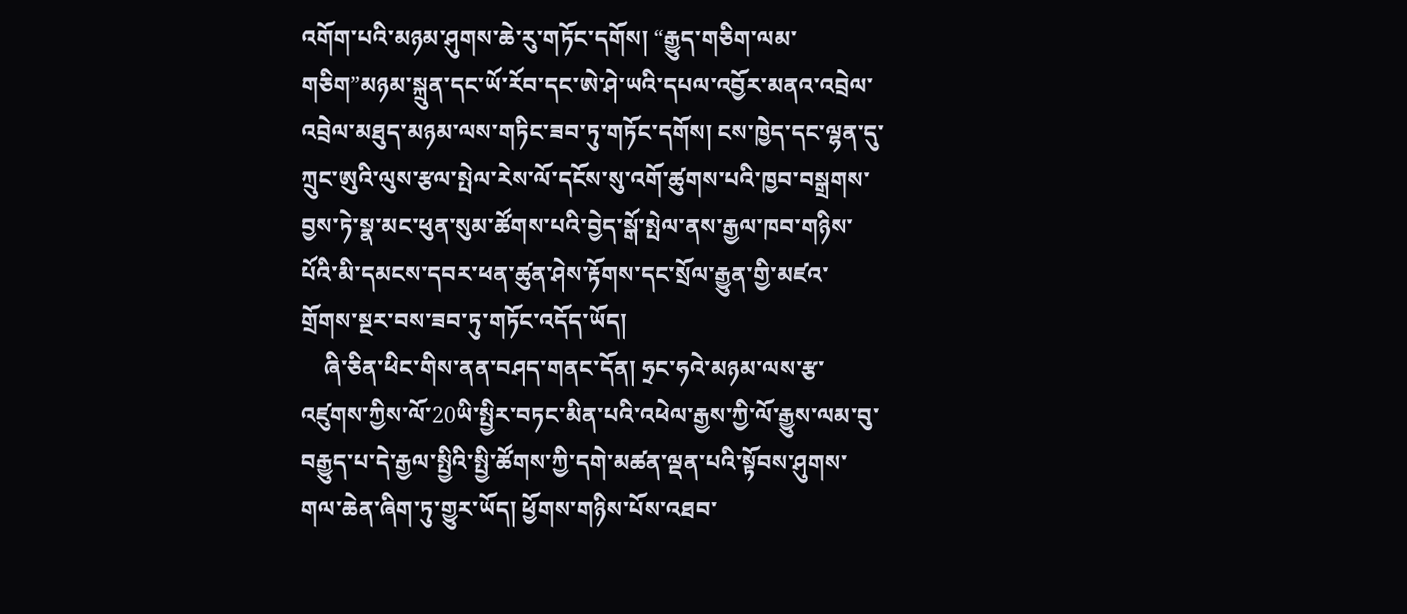འགོག་པའི་མཉམ་ཤུགས་ཆེ་རུ་གཏོང་དགོས། “རྒྱུད་གཅིག་ལམ་གཅིག”མཉམ་སྐྲུན་དང་ཡོ་རོབ་དང་ཨེ་ཤེ་ཡའི་དཔལ་འབྱོར་མནའ་འབྲེལ་འབྲེལ་མཐུད་མཉམ་ལས་གཏིང་ཟབ་ཏུ་གཏོང་དགོས། ངས་ཁྱེད་དང་ལྷན་དུ་ཀྲུང་ཨུའི་ལུས་རྩལ་སྤེལ་རེས་ལོ་དངོས་སུ་འགོ་ཚུགས་པའི་ཁྱབ་བསྒྲགས་བྱས་ཏེ་སྣ་མང་ཕུན་སུམ་ཚོགས་པའི་བྱེད་སྒོ་སྤེལ་ནས་རྒྱལ་ཁབ་གཉིས་པོའི་མི་དམངས་དབར་ཕན་ཚུན་ཤེས་རྟོགས་དང་སྲོལ་རྒྱུན་གྱི་མཛའ་གྲོགས་སྔར་བས་ཟབ་ཏུ་གཏོང་འདོད་ཡོད།
    ཞི་ཅིན་ཕིང་གིས་ནན་བཤད་གནང་དོན། ཧྲང་ཧའེ་མཉམ་ལས་རྩ་འཛུགས་ཀྱིས་ལོ་20ཡི་སྤྱིར་བཏང་མིན་པའི་འཕེལ་རྒྱས་ཀྱི་ལོ་རྒྱུས་ལམ་བུ་བརྒྱུད་པ་དེ་རྒྱལ་སྤྱིའི་སྤྱི་ཚོགས་ཀྱི་དགེ་མཚན་ལྡན་པའི་སྟོབས་ཤུགས་གལ་ཆེན་ཞིག་ཏུ་གྱུར་ཡོད། ཕྱོགས་གཉིས་པོས་འཐབ་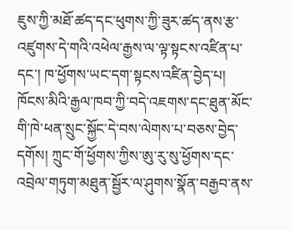ཇུས་ཀྱི་མཐོ་ཚད་དང་ཕུགས་ཀྱི་ཟུར་ཚད་ནས་རྩ་འཛུགས་དེ་གའི་འཕེལ་རྒྱས་ལ་ལྟ་སྟངས་འཛིན་པ་དང་། ཁ་ཕྱོགས་ཡང་དག་སྟངས་འཛིན་བྱེད་པ། ཁོངས་མིའི་རྒྱལ་ཁབ་ཀྱི་བདེ་འཇགས་དང་ཐུན་མོང་གི་ཁེ་ཕན་སྲུང་སྐྱོང་དེ་བས་ལེགས་པ་བཅས་བྱེད་དགོས། ཀྲུང་གོ་ཕྱོགས་ཀྱིས་ཨུ་རུ་སུ་ཕྱོགས་དང་འབྲེལ་གཏུག་མཐུན་སྦྱོར་ལ་ཤུགས་སྣོན་བརྒྱབ་ནས་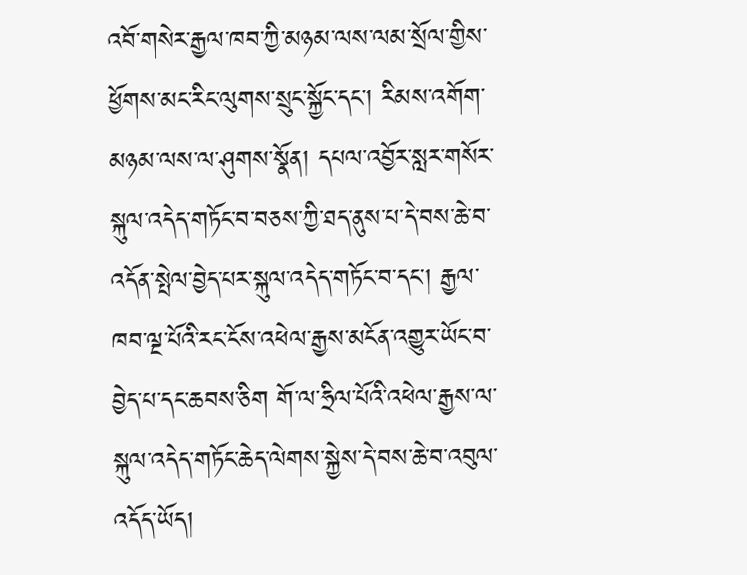འབོ་གསེར་རྒྱལ་ཁབ་ཀྱི་མཉམ་ལས་ལམ་སྲོལ་གྱིས་ཕྱོགས་མང་རིང་ལུགས་སྲུང་སྐྱོང་དང་། རིམས་འགོག་མཉམ་ལས་ལ་ཤུགས་སྣོན། དཔལ་འབྱོར་སླར་གསོར་སྐུལ་འདེད་གཏོང་བ་བཅས་ཀྱི་ཐད་ནུས་པ་དེ་བས་ཆེ་བ་འདོན་སྤེལ་བྱེད་པར་སྐུལ་འདེད་གཏོང་བ་དང་། རྒྱལ་ཁབ་ལྔ་པོའི་རང་ངོས་འཕེལ་རྒྱས་མངོན་འགྱུར་ཡོང་བ་བྱེད་པ་དང་ཆབས་ཅིག གོ་ལ་ཧྲིལ་པོའི་འཕེལ་རྒྱས་ལ་སྐུལ་འདེད་གཏོང་ཆེད་ལེགས་སྐྱེས་དེ་བས་ཆེ་བ་འབུལ་འདོད་ཡོད།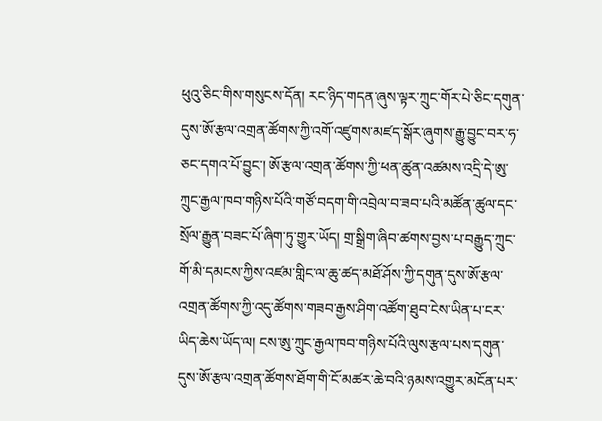ཕུའུ་ཅིང་གིས་གསུངས་དོན། རང་ཉིད་གདན་ཞུས་ལྟར་ཀྲུང་གོར་པེ་ཅིང་དགུན་དུས་ཨོ་རྩལ་འགྲན་ཚོགས་ཀྱི་འགོ་འཛུགས་མཛད་སྒོར་ཞུགས་རྒྱུ་བྱུང་བར་ཧ་ཅང་དགའ་པོ་བྱུང་། ཨོ་རྩལ་འགྲན་ཚོགས་ཀྱི་ཕན་ཚུན་འཚམས་འདྲི་དེ་ཨུ་ཀྲུང་རྒྱལ་ཁབ་གཉིས་པོའི་གཙོ་བདག་གི་འབྲེལ་བ་ཟབ་པའི་མཚོན་ཚུལ་དང་སྲོལ་རྒྱུན་བཟང་པོ་ཞིག་ཏུ་གྱུར་ཡོད། གྲ་སྒྲིག་ཞིབ་ཚགས་བྱས་པ་བརྒྱུད་ཀྲུང་གོ་མི་དམངས་ཀྱིས་འཛམ་གླིང་ལ་ཆུ་ཚད་མཐོ་ཤོས་ཀྱི་དགུན་དུས་ཨོ་རྩལ་འགྲན་ཚོགས་ཀྱི་འདུ་ཚོགས་གཟབ་རྒྱས་ཤིག་འཚོག་ཐུབ་ངེས་ཡིན་པ་ངར་ཡིད་ཆེས་ཡོད་ལ། ངས་ཨུ་ཀྲུང་རྒྱལ་ཁབ་གཉིས་པོའི་ལུས་རྩལ་པས་དགུན་དུས་ཨོ་རྩལ་འགྲན་ཚོགས་ཐོག་གི་ངོ་མཚར་ཆེ་བའི་ཉམས་འགྱུར་མངོན་པར་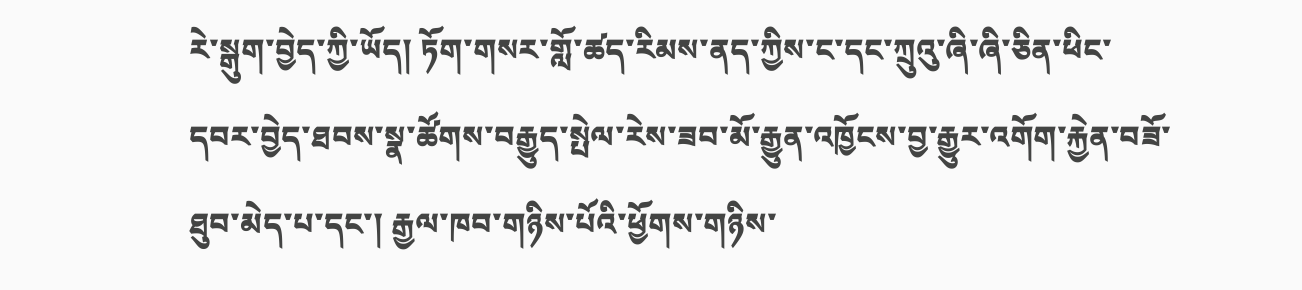རེ་སྒུག་བྱེད་ཀྱི་ཡོད། ཏོག་གསར་གློ་ཚད་རིམས་ནད་ཀྱིས་ང་དང་ཀྲུའུ་ཞི་ཞི་ཅིན་ཕིང་དབར་བྱེད་ཐབས་སྣ་ཚོགས་བརྒྱུད་སྤེལ་རེས་ཟབ་མོ་རྒྱུན་འཁྱོངས་བྱ་རྒྱུར་འགོག་རྐྱེན་བཟོ་ཐུབ་མེད་པ་དང་། རྒྱལ་ཁབ་གཉིས་པོའི་ཕྱོགས་གཉིས་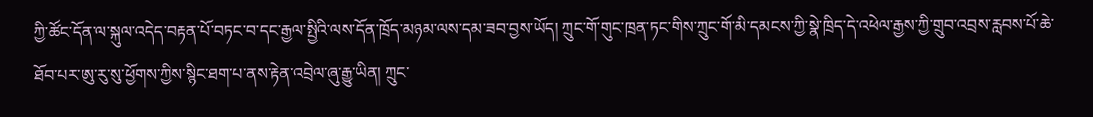ཀྱི་ཚོང་དོན་ལ་སྐུལ་འདེད་བརྟན་པོ་བཏང་བ་དང་རྒྱལ་སྤྱིའི་ལས་དོན་ཁྲོད་མཉམ་ལས་དམ་ཟབ་བྱས་ཡོད། ཀྲུང་གོ་གུང་ཁྲན་ཏང་གིས་ཀྲུང་གོ་མི་དམངས་ཀྱི་སྣེ་ཁྲིད་དེ་འཕེལ་རྒྱས་ཀྱི་གྲུབ་འབྲས་རླབས་པོ་ཆེ་ཐོབ་པར་ཨུ་རུ་སུ་ཕྱོགས་ཀྱིས་སྙིང་ཐག་པ་ནས་རྟེན་འབྲེལ་ཞུ་རྒྱུ་ཡིན། ཀྲུང་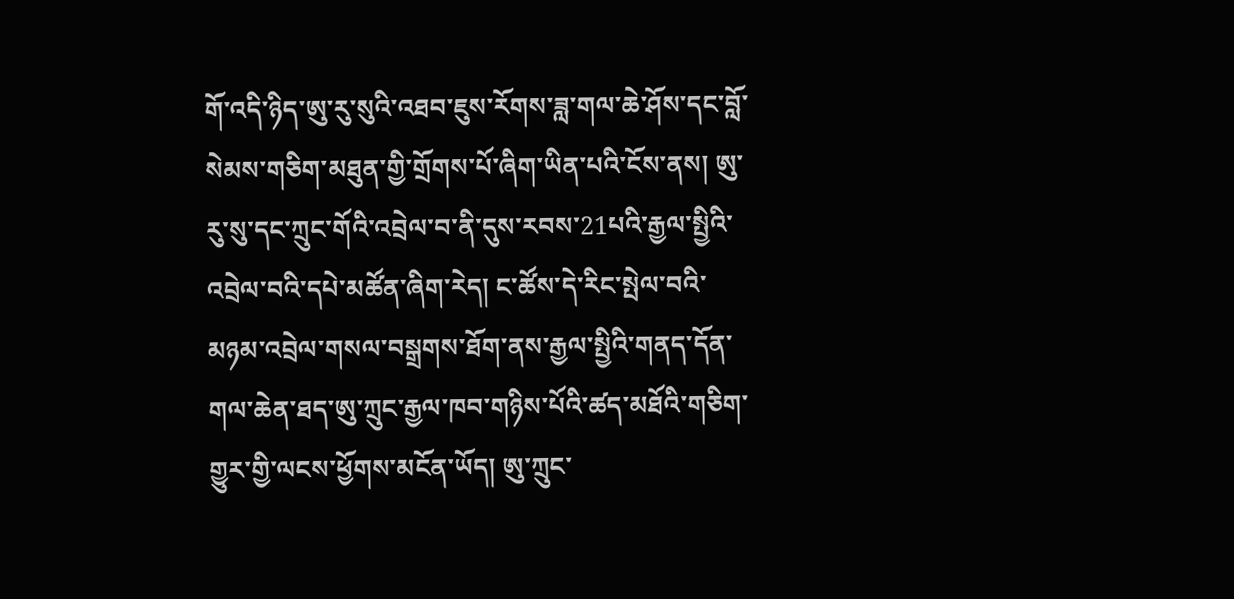གོ་འདི་ཉིད་ཨུ་རུ་སུའི་འཐབ་ཇུས་རོགས་ཟླ་གལ་ཆེ་ཤོས་དང་བློ་སེམས་གཅིག་མཐུན་གྱི་གྲོགས་པོ་ཞིག་ཡིན་པའི་ངོས་ནས། ཨུ་རུ་སུ་དང་ཀྲུང་གོའི་འབྲེལ་བ་ནི་དུས་རབས་21པའི་རྒྱལ་སྤྱིའི་འབྲེལ་བའི་དཔེ་མཚོན་ཞིག་རེད། ང་ཚོས་དེ་རིང་སྤེལ་བའི་མཉམ་འབྲེལ་གསལ་བསྒྲགས་ཐོག་ནས་རྒྱལ་སྤྱིའི་གནད་དོན་གལ་ཆེན་ཐད་ཨུ་ཀྲུང་རྒྱལ་ཁབ་གཉིས་པོའི་ཚད་མཐོའི་གཅིག་གྱུར་གྱི་ལངས་ཕྱོགས་མངོན་ཡོད། ཨུ་ཀྲུང་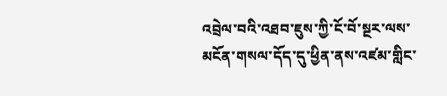འབྲེལ་བའི་འཐབ་ཇུས་ཀྱི་ངོ་བོ་སྔར་ལས་མངོན་གསལ་དོད་དུ་ཕྱིན་ནས་འཛམ་གླིང་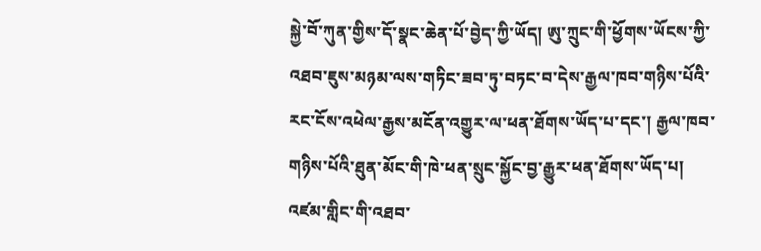སྐྱེ་བོ་ཀུན་གྱིས་དོ་སྣང་ཆེན་པོ་བྱེད་ཀྱི་ཡོད། ཨུ་ཀྲུང་གི་ཕྱོགས་ཡོངས་ཀྱི་འཐབ་ཇུས་མཉམ་ལས་གཏིང་ཟབ་ཏུ་བཏང་བ་དེས་རྒྱལ་ཁབ་གཉིས་པོའི་རང་ངོས་འཕེལ་རྒྱས་མངོན་འགྱུར་ལ་ཕན་ཐོགས་ཡོད་པ་དང་། རྒྱལ་ཁབ་གཉིས་པོའི་ཐུན་མོང་གི་ཁེ་ཕན་སྲུང་སྐྱོང་བྱ་རྒྱུར་ཕན་ཐོགས་ཡོད་པ། འཛམ་གླིང་གི་འཐབ་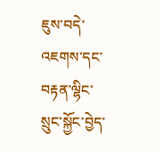ཇུས་བདེ་འཇགས་དང་བརྟན་ལྷིང་སྲུང་སྐྱོང་བྱེད་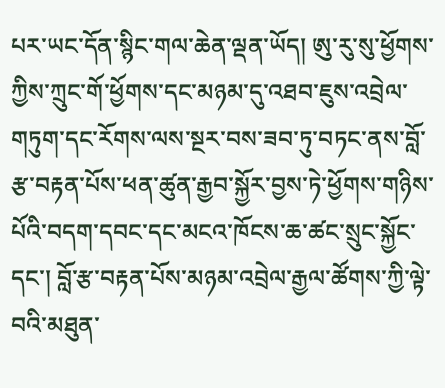པར་ཡང་དོན་སྙིང་གལ་ཆེན་ལྡན་ཡོད། ཨུ་རུ་སུ་ཕྱོགས་ཀྱིས་ཀྲུང་གོ་ཕྱོགས་དང་མཉམ་དུ་འཐབ་ཇུས་འབྲེལ་གཏུག་དང་རོགས་ལས་སྔར་བས་ཟབ་ཏུ་བཏང་ནས་བློ་རྩ་བརྟན་པོས་ཕན་ཚུན་རྒྱབ་སྐྱོར་བྱས་ཏེ་ཕྱོགས་གཉིས་པོའི་བདག་དབང་དང་མངའ་ཁོངས་ཆ་ཚང་སྲུང་སྐྱོང་དང་། བློ་རྩ་བརྟན་པོས་མཉམ་འབྲེལ་རྒྱལ་ཚོགས་ཀྱི་ལྟེ་བའི་མཐུན་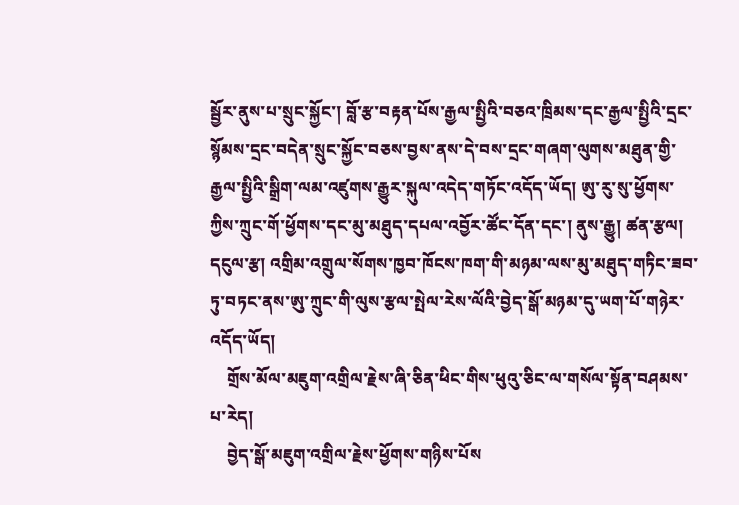སྦྱོར་ནུས་པ་སྲུང་སྐྱོང་། བློ་རྩ་བརྟན་པོས་རྒྱལ་སྤྱིའི་བཅའ་ཁྲིམས་དང་རྒྱལ་སྤྱིའི་དྲང་སྙོམས་དྲང་བདེན་སྲུང་སྐྱོང་བཅས་བྱས་ནས་དེ་བས་དྲང་གཞག་ལུགས་མཐུན་གྱི་རྒྱལ་སྤྱིའི་སྒྲིག་ལམ་འཛུགས་རྒྱུར་སྐུལ་འདེད་གཏོང་འདོད་ཡོད། ཨུ་རུ་སུ་ཕྱོགས་ཀྱིས་ཀྲུང་གོ་ཕྱོགས་དང་མུ་མཐུད་དཔལ་འབྱོར་ཚོང་དོན་དང་། ནུས་རྒྱུ། ཚན་རྩལ། དངུལ་རྩ། འགྲིམ་འགྲུལ་སོགས་ཁྱབ་ཁོངས་ཁག་གི་མཉམ་ལས་མུ་མཐུད་གཏིང་ཟབ་ཏུ་བཏང་ནས་ཨུ་ཀྲུང་གི་ལུས་རྩལ་སྤེལ་རེས་ལོའི་བྱེད་སྒོ་མཉམ་དུ་ཡག་པོ་གཉེར་འདོད་ཡོད།
    གྲོས་མོལ་མཇུག་འགྲིལ་རྗེས་ཞི་ཅིན་ཕིང་གིས་ཕུའུ་ཅིང་ལ་གསོལ་སྟོན་བཤམས་པ་རེད།
    བྱེད་སྒོ་མཇུག་འགྲིལ་རྗེས་ཕྱོགས་གཉིས་པོས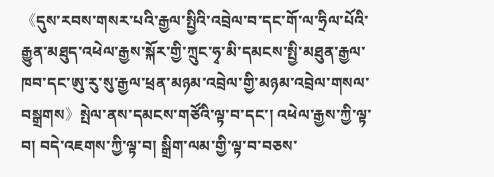《དུས་རབས་གསར་པའི་རྒྱལ་སྤྱིའི་འབྲེལ་བ་དང་གོ་ལ་ཧྲིལ་པོའི་རྒྱུན་མཐུད་འཕེལ་རྒྱས་སྐོར་གྱི་ཀྲུང་ཧྭ་མི་དམངས་སྤྱི་མཐུན་རྒྱལ་ཁབ་དང་ཨུ་རུ་སུ་རྒྱལ་ཕྲན་མཉམ་འབྲེལ་གྱི་མཉམ་འབྲེལ་གསལ་བསྒྲགས》སྤེལ་ནས་དམངས་གཙོའི་ལྟ་བ་དང་། འཕེལ་རྒྱས་ཀྱི་ལྟ་བ། བདེ་འཇགས་ཀྱི་ལྟ་བ། སྒྲིག་ལམ་གྱི་ལྟ་བ་བཅས་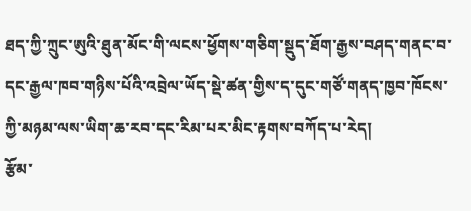ཐད་ཀྱི་ཀྲུང་ཨུའི་ཐུན་མོང་གི་ལངས་ཕྱོགས་གཅིག་སྡུད་ཐོག་རྒྱས་བཤད་གནང་བ་དང་རྒྱལ་ཁབ་གཉིས་པོའི་འབྲེལ་ཡོད་སྡེ་ཚན་གྱིས་ད་དུང་གཙོ་གནད་ཁྱབ་ཁོངས་ཀྱི་མཉམ་ལས་ཡིག་ཆ་རབ་དང་རིམ་པར་མིང་རྟགས་བཀོད་པ་རེད།
རྩོམ་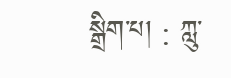སྒྲིག་པ། : ཀླུ་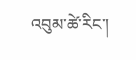འབུམ་ཚེ་རིང་།